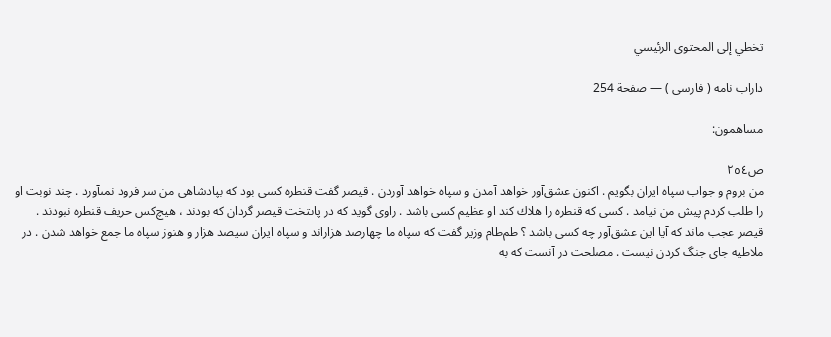تخطي إلى المحتوى الرئيسي

داراب نامه ( فارسى ) — صفحة 254

مساهمون:

ص٢٥٤
من بروم و جواب سپاه ايران بگويم . اكنون عشق‌آور خواهد آمدن و سپاه خواهد آوردن . قيصر گفت قنطره كسى بود كه بپادشاهى من سر فرود نمىآورد . چند نوبت او را طلب كردم پيش من نيامد . كسى كه قنطره را هلاك كند او عظيم كسى باشد . راوى گويد كه در پاىتخت قيصر گردان كه بودند ، هيچ‌كس حريف قنطره نبودند . قيصر عجب ماند كه آيا اين عشق‌آور چه كسى باشد ؟ طم‌طام وزير گفت كه سپاه ما چهارصد هزاراند و سپاه ايران سيصد هزار و هنوز سپاه ما جمع خواهد شدن . در ملاطيه جاى جنگ كردن نيست . مصلحت در آنست كه به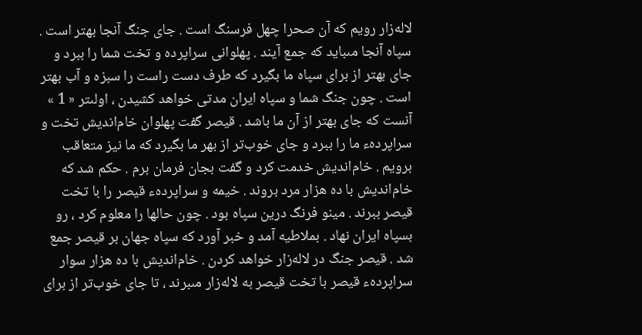لاله‌زار رويم كه آن صحرا چهل فرسنگ است . جاى جنگ آنجا بهتر است . سپاه آنجا مىبايد كه جمع آيند . پهلوانى سراپرده و تخت شما را ببرد و جاى بهتر از براى سپاه ما بگيرد كه طرف دست راست را سبزه و آب بهتر است . چون جنگ شما و سپاه ايران مدتى خواهد كشيدن ، اولىتر « 1 » آنست كه جاى بهتر از آن ما باشد . قيصر گفت پهلوان خام‌انديش تخت و سراپردهء ما را ببرد و جاى خوب‌تر از بهر ما بگيرد كه ما نيز متعاقب برويم . خام‌انديش خدمت كرد و گفت بجان فرمان برم . حكم شد كه خام‌انديش با ده هزار مرد بروند . خيمه و سراپردهء قيصر را با تخت قيصر ببرند . مينو فرنگ درين سپاه بود . چون حالها را معلوم كرد ، رو بسپاه ايران نهاد . بملاطيه آمد و خبر آورد كه سپاه جهان بر قيصر جمع شد . قيصر جنگ در لاله‌زار خواهد كردن . خام‌انديش با ده هزار سوار سراپردهء قيصر با تخت قيصر به لاله‌زار مىبرند ، تا جاى خوب‌تر از براى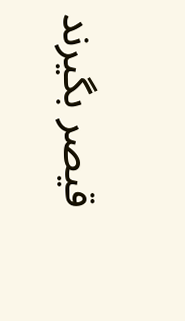قيصر بگيرند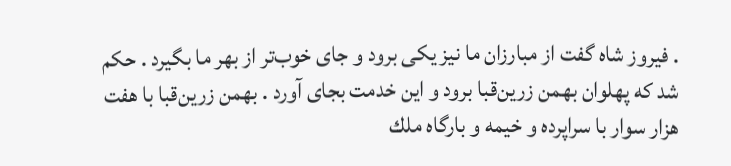. فيروز شاه گفت از مبارزان ما نيز يكى برود و جاى خوب‌تر از بهر ما بگيرد . حكم شد كه پهلوان بهمن زرين‌قبا برود و اين خدمت بجاى آورد . بهمن زرين‌قبا با هفت هزار سوار با سراپرده و خيمه و بارگاه ملك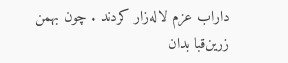داراب عزم لاله‌زار كردند . چون بهمن زرين‌قبا بدان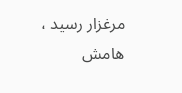مرغزار رسيد ،
هامش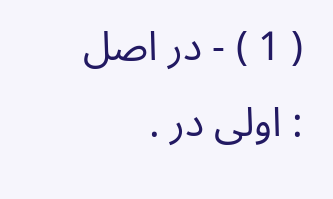( 1 ) - در اصل : اولى در .